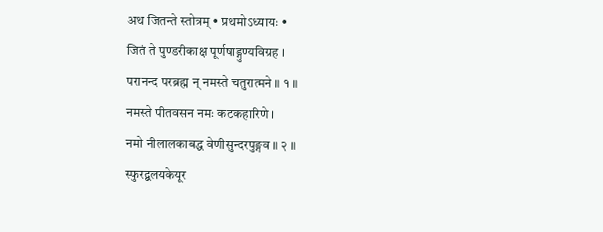अथ जितन्ते स्तोत्रम् • प्रथमोऽध्यायः •
जितं ते पुण्डरीकाक्ष पूर्णषाड्गुण्यविग्रह ।
परानन्द परब्रह्म न् नमस्ते चतुरात्मने ॥ १ ॥
नमस्ते पीतवसन नमः कटकहारिणे ।
नमो नीलालकाबद्ध वेणीसुन्दरपुङ्गव ॥ २ ॥
स्फुरद्बलयकेयूर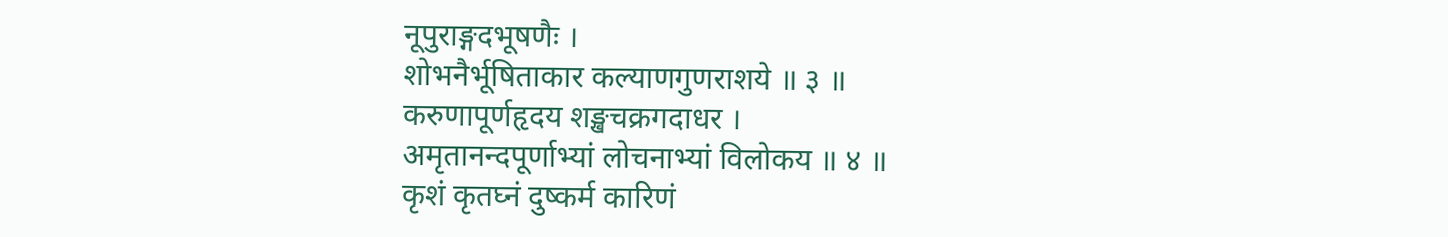नूपुराङ्गदभूषणैः ।
शोभनैर्भूषिताकार कल्याणगुणराशये ॥ ३ ॥
करुणापूर्णहृदय शङ्खचक्रगदाधर ।
अमृतानन्दपूर्णाभ्यां लोचनाभ्यां विलोकय ॥ ४ ॥
कृशं कृतघ्नं दुष्कर्म कारिणं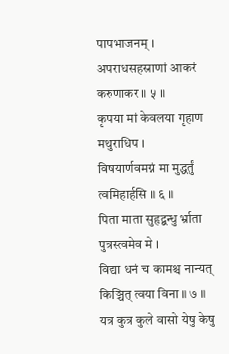पापभाजनम् ।
अपराधसहस्राणां आकरं करुणाकर ॥ ५ ॥
कृपया मां केवलया गृहाण मथुराधिप ।
विषयार्णवमग्नं मा मुद्धर्तुं त्वमिहार्हसि ॥ ६ ॥
पिता माता सुहृद्बन्धु र्भ्राता पुत्रस्त्वमेव मे ।
विद्या धनं च कामश्च नान्यत् किञ्चित् त्वया विना ॥ ७ ॥
यत्र कुत्र कुले वासो येषु केषु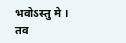भवोऽस्तु मे ।
तव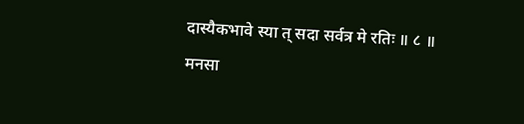दास्यैकभावे स्या त् सदा सर्वत्र मे रतिः ॥ ८ ॥
मनसा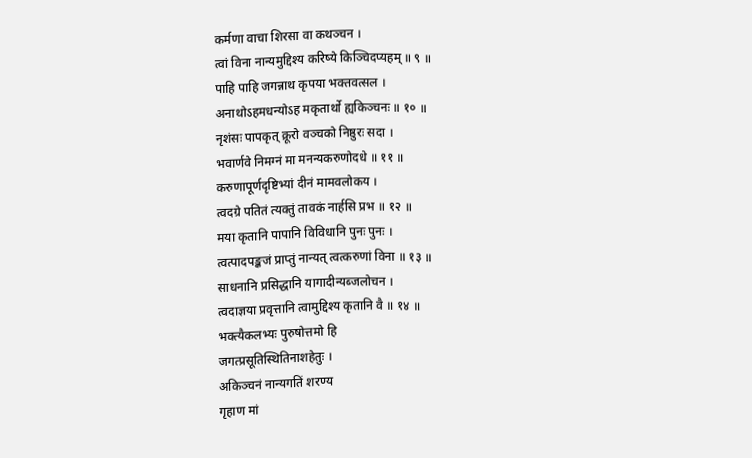कर्मणा वाचा शिरसा वा कथञ्चन ।
त्वां विना नान्यमुद्दिश्य करिष्ये किञ्चिदप्यहम् ॥ ९ ॥
पाहि पाहि जगन्नाथ कृपया भक्तवत्सल ।
अनाथोऽहमधन्योऽह मकृतार्थो ह्यकिञ्चनः ॥ १० ॥
नृशंसः पापकृत् क्रूरो वञ्चको निष्ठुरः सदा ।
भवार्णवे निमग्नं मा मनन्यकरुणोदधे ॥ ११ ॥
करुणापूर्णदृष्टिभ्यां दीनं मामवलोकय ।
त्वदग्रे पतितं त्यक्तुं तावकं नार्हसि प्रभ ॥ १२ ॥
मया कृतानि पापानि विविधानि पुनः पुनः ।
त्वत्पादपङ्कजं प्राप्तुं नान्यत् त्वत्करुणां विना ॥ १३ ॥
साधनानि प्रसिद्धानि यागादीन्यब्जलोचन ।
त्वदाज्ञया प्रवृत्तानि त्वामुद्दिश्य कृतानि वै ॥ १४ ॥
भक्त्यैकलभ्यः पुरुषोत्तमो हि
जगत्प्रसूतिस्थितिनाशहेतुः ।
अकिञ्चनं नान्यगतिं शरण्य
गृहाण मां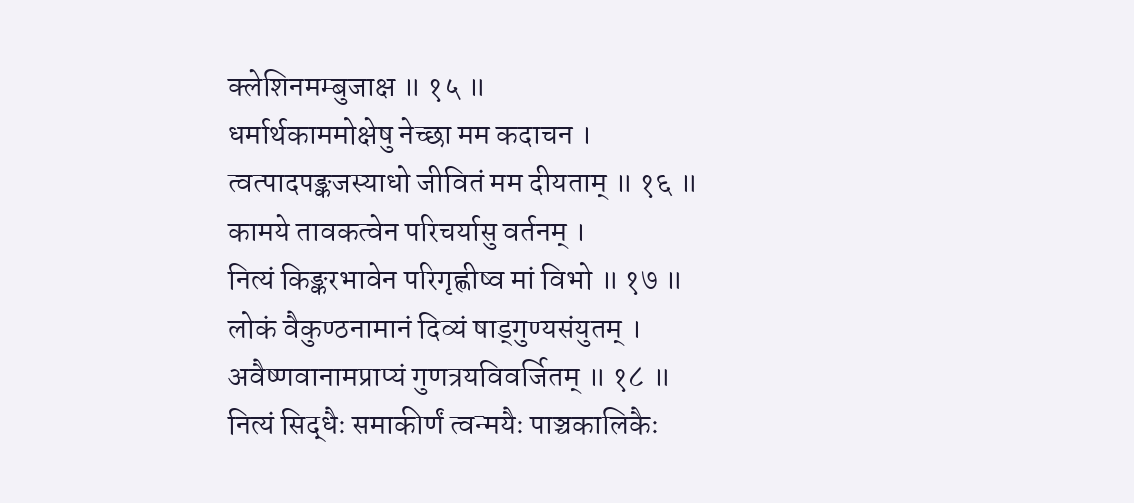क्लेशिनमम्बुजाक्ष ॥ १५ ॥
धर्मार्थकाममोक्षेषु नेच्छा मम कदाचन ।
त्वत्पादपङ्कजस्याधो जीवितं मम दीयताम् ॥ १६ ॥
कामये तावकत्वेन परिचर्यासु वर्तनम् ।
नित्यं किङ्करभावेन परिगृह्णीष्व मां विभो ॥ १७ ॥
लोकं वैकुण्ठनामानं दिव्यं षाड्गुण्यसंयुतम् ।
अवैष्णवानामप्राप्यं गुणत्रयविवर्जितम् ॥ १८ ॥
नित्यं सिद्धैः समाकीर्णं त्वन्मयैः पाञ्चकालिकैः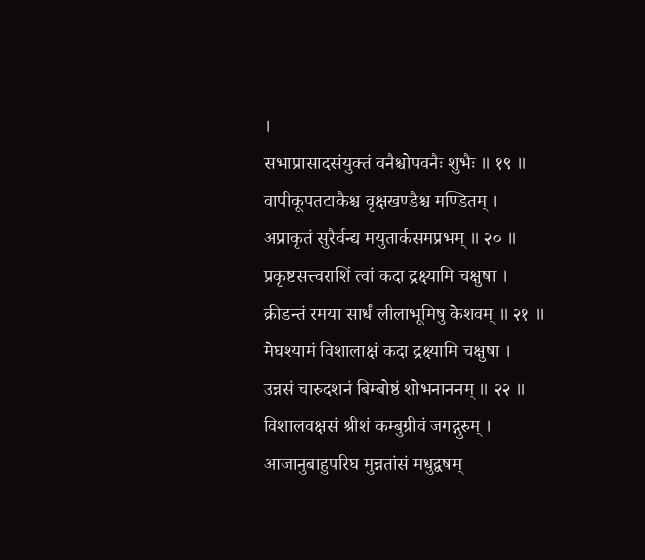।
सभाप्रासादसंयुक्तं वनैश्चोपवनैः शुभैः ॥ १९ ॥
वापीकूपतटाकैश्च वृक्षखण्डैश्च मण्डितम् ।
अप्राकृतं सुरैर्वन्द्य मयुतार्कसमप्रभम् ॥ २० ॥
प्रकृष्टसत्त्वराशिं त्वां कदा द्रक्ष्यामि चक्षुषा ।
क्रीडन्तं रमया सार्धं लीलाभूमिषु केशवम् ॥ २१ ॥
मेघश्यामं विशालाक्षं कदा द्रक्ष्यामि चक्षुषा ।
उन्नसं चारुदशनं बिम्बोष्ठं शोभनाननम् ॥ २२ ॥
विशालवक्षसं श्रीशं कम्बुग्रीवं जगद्गुरुम् ।
आजानुबाहुपरिघ मुन्नतांसं मधुद्वषम्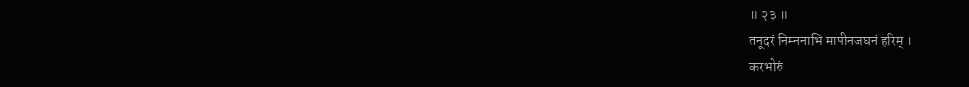॥ २३ ॥
तनूदरं निम्ननाभि मापीनजघनं हरिम् ।
करभोरुं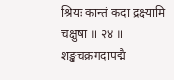श्रियः कान्तं कदा द्रक्ष्यामि चक्षुषा ॥ २४ ॥
शङ्खचक्रगदापद्मै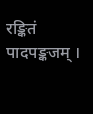रङ्कितं पादपङ्कजम् ।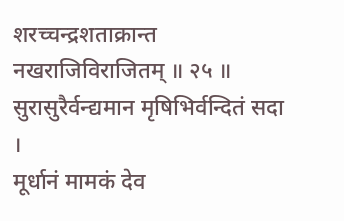शरच्चन्द्रशताक्रान्त नखराजिविराजितम् ॥ २५ ॥
सुरासुरैर्वन्द्यमान मृषिभिर्वन्दितं सदा ।
मूर्धानं मामकं देव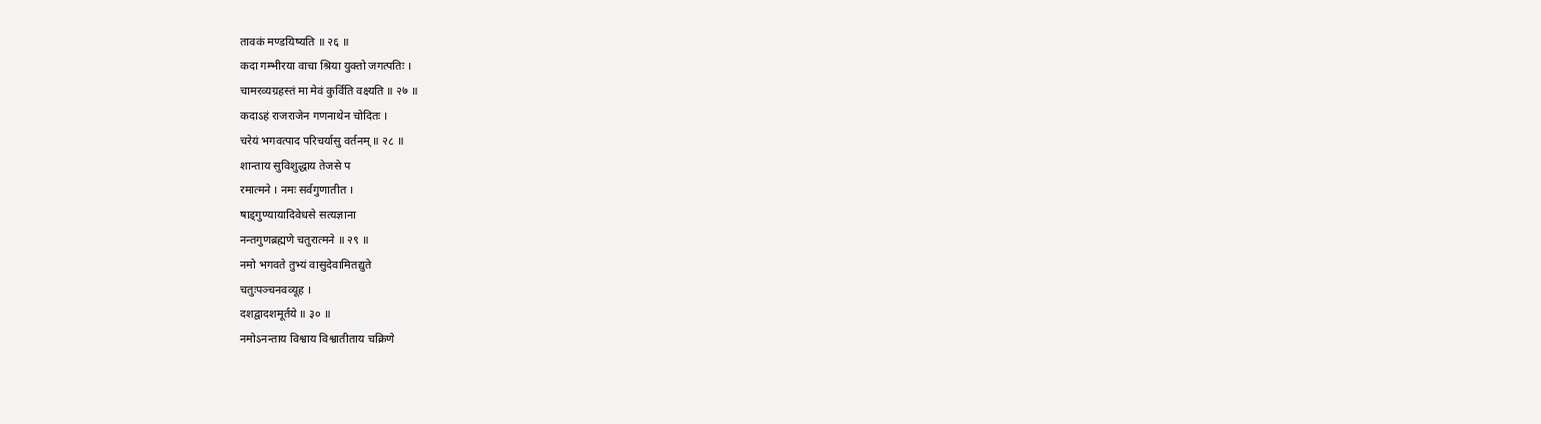तावकं मण्डयिष्यति ॥ २६ ॥
कदा गम्भीरया वाचा श्रिया युक्तो जगत्पतिः ।
चामरव्यग्रहस्तं मा मेवं कुर्विति वक्ष्यति ॥ २७ ॥
कदाऽहं राजराजेन गणनाथेन चोदितः ।
चरेयं भगवत्पाद परिचर्यासु वर्तनम् ॥ २८ ॥
शान्ताय सुविशुद्धाय तेजसे प
रमात्मने । नमः सर्वगुणातीत ।
षाड्गुण्यायादिवेधसे सत्यज्ञाना
नन्तगुणब्रह्मणे चतुरात्मने ॥ २९ ॥
नमो भगवते तुभ्यं वासुदेवामितद्युते
चतुःपञ्चनवव्यूह ।
दशद्वादशमूर्तये ॥ ३० ॥
नमोऽनन्ताय विश्वाय विश्वातीताय चक्रिणे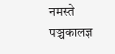नमस्ते पञ्चकालज्ञ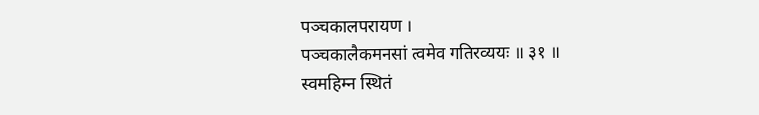पञ्चकालपरायण ।
पञ्चकालैकमनसां त्वमेव गतिरव्ययः ॥ ३१ ॥
स्वमहिम्न स्थितं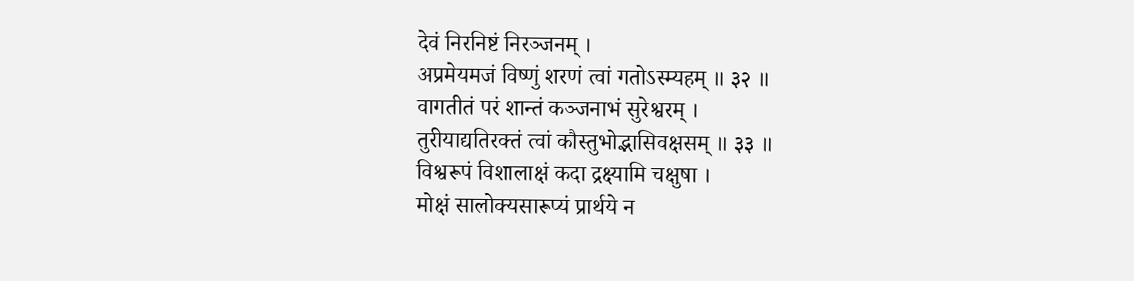देवं निरनिष्टं निरञ्जनम् ।
अप्रमेयमजं विष्णुं शरणं त्वां गतोऽस्म्यहम् ॥ ३२ ॥
वागतीतं परं शान्तं कञ्जनाभं सुरेश्वरम् ।
तुरीयाद्यतिरक्तं त्वां कौस्तुभोद्भासिवक्षसम् ॥ ३३ ॥
विश्वरूपं विशालाक्षं कदा द्रक्ष्यामि चक्षुषा ।
मोक्षं सालोक्यसारूप्यं प्रार्थये न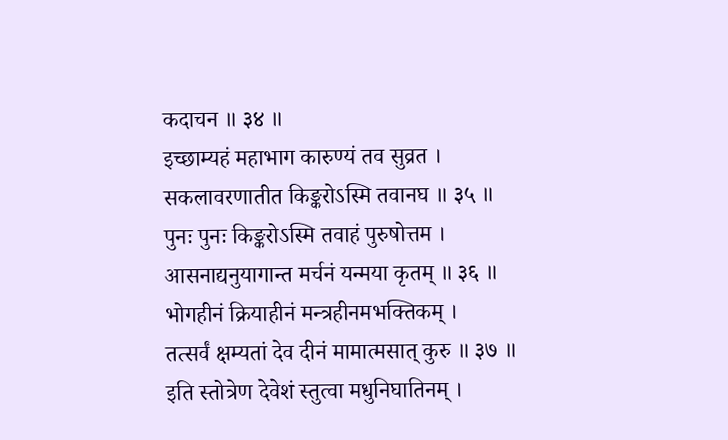कदाचन ॥ ३४ ॥
इच्छाम्यहं महाभाग कारुण्यं तव सुव्रत ।
सकलावरणातीत किङ्करोऽस्मि तवानघ ॥ ३५ ॥
पुनः पुनः किङ्करोऽस्मि तवाहं पुरुषोत्तम ।
आसनाद्यनुयागान्त मर्चनं यन्मया कृतम् ॥ ३६ ॥
भोगहीनं क्रियाहीनं मन्त्रहीनमभक्तिकम् ।
तत्सर्वं क्षम्यतां देव दीनं मामात्मसात् कुरु ॥ ३७ ॥
इति स्तोत्रेण देवेशं स्तुत्वा मधुनिघातिनम् ।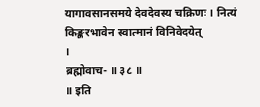यागावसानसमये देवदेवस्य चक्रिणः । नित्यं किङ्करभावेन स्वात्मानं विनिवेदयेत्
।
ब्रह्मोवाच- ॥ ३८ ॥
॥ इति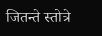जितन्ते स्तोत्रे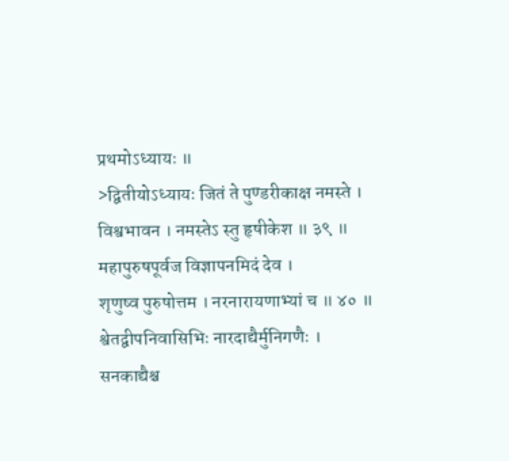प्रथमोऽध्यायः ॥
>द्वितीयोऽध्यायः जितं ते पुण्डरीकाक्ष नमस्ते ।
विश्वभावन । नमस्तेऽ स्तु हृषीकेश ॥ ३९ ॥
महापुरुषपूर्वज विज्ञापनमिदं देव ।
शृणुष्व पुरुषोत्तम । नरनारायणाभ्यां च ॥ ४० ॥
श्वेतद्वीपनिवासिभिः नारदाद्यैर्मुनिगणैः ।
सनकाद्यैश्च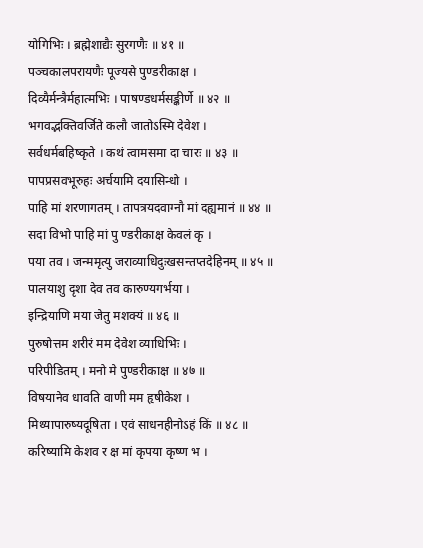योगिभिः । ब्रह्मेशाद्यैः सुरगणैः ॥ ४१ ॥
पञ्चकालपरायणैः पूज्यसे पुण्डरीकाक्ष ।
दिव्यैर्मन्त्रैर्महात्मभिः । पाषण्डधर्मसङ्कीर्णे ॥ ४२ ॥
भगवद्भक्तिवर्जिते कलौ जातोऽस्मि देवेश ।
सर्वधर्मबहिष्कृते । कथं त्वामसमा दा चारः ॥ ४३ ॥
पापप्रसवभूरुहः अर्चयामि दयासिन्धो ।
पाहि मां शरणागतम् । तापत्रयदवाग्नौ मां दह्यमानं ॥ ४४ ॥
सदा विभो पाहि मां पु ण्डरीकाक्ष केवलं कृ ।
पया तव । जन्ममृत्यु जराव्याधिदुःखसन्तप्तदेहिनम् ॥ ४५ ॥
पालयाशु दृशा देव तव कारुण्यगर्भया ।
इन्द्रियाणि मया जेतु मशक्यं ॥ ४६ ॥
पुरुषोत्तम शरीरं मम देवेश व्याधिभिः ।
परिपीडितम् । मनो मे पुण्डरीकाक्ष ॥ ४७ ॥
विषयानेव धावति वाणी मम हृषीकेश ।
मिथ्यापारुष्यदूषिता । एवं साधनहीनोऽहं किं ॥ ४८ ॥
करिष्यामि केशव र क्ष मां कृपया कृष्ण भ ।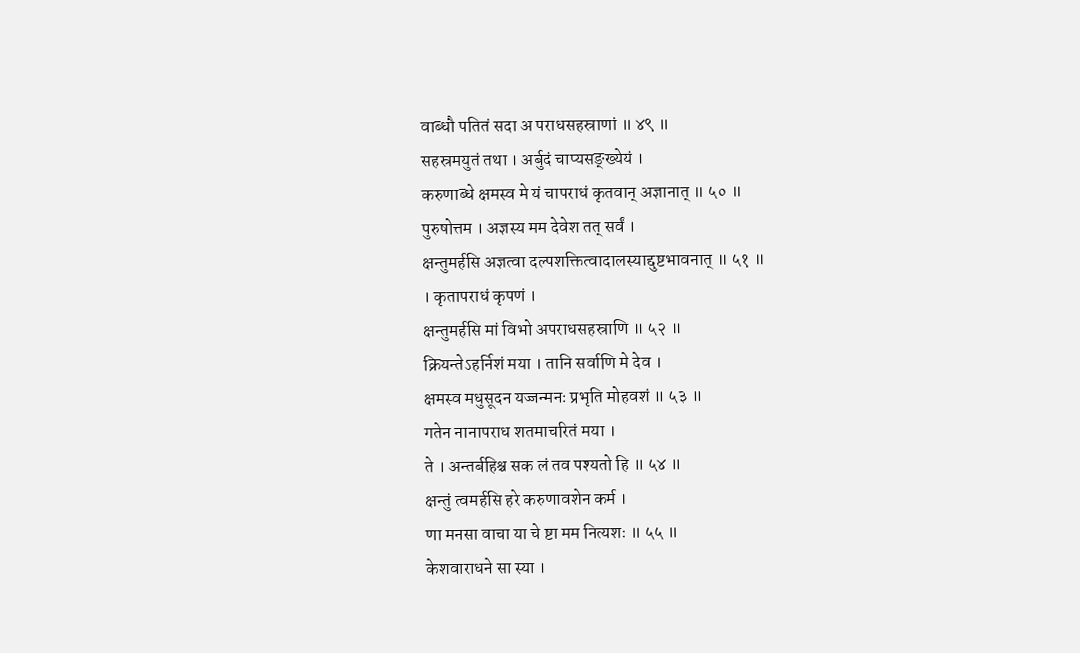वाब्धौ पतितं सदा अ पराधसहस्राणां ॥ ४९ ॥
सहस्रमयुतं तथा । अर्बुदं चाप्यसङ्ख्येयं ।
करुणाब्धे क्षमस्व मे यं चापराधं कृतवान् अज्ञानात् ॥ ५० ॥
पुरुषोत्तम । अज्ञस्य मम देवेश तत् सर्वं ।
क्षन्तुमर्हसि अज्ञत्वा दल्पशक्तित्वादालस्याद्दुष्टभावनात् ॥ ५१ ॥
। कृतापराधं कृपणं ।
क्षन्तुमर्हसि मां विभो अपराधसहस्राणि ॥ ५२ ॥
क्रियन्तेऽहर्निशं मया । तानि सर्वाणि मे देव ।
क्षमस्व मधुसूदन यज्जन्मनः प्रभृति मोहवशं ॥ ५३ ॥
गतेन नानापराध शतमाचरितं मया ।
ते । अन्तर्बहिश्च सक लं तव पश्यतो हि ॥ ५४ ॥
क्षन्तुं त्वमर्हसि हरे करुणावशेन कर्म ।
णा मनसा वाचा या चे ष्टा मम नित्यशः ॥ ५५ ॥
केशवाराधने सा स्या ।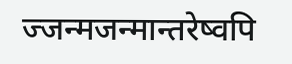ज्जन्मजन्मान्तरेष्वपि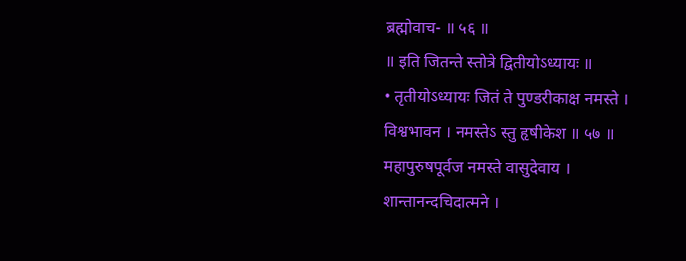ब्रह्मोवाच- ॥ ५६ ॥
॥ इति जितन्ते स्तोत्रे द्वितीयोऽध्यायः ॥
• तृतीयोऽध्यायः जितं ते पुण्डरीकाक्ष नमस्ते ।
विश्वभावन । नमस्तेऽ स्तु हृषीकेश ॥ ५७ ॥
महापुरुषपूर्वज नमस्ते वासुदेवाय ।
शान्तानन्दचिदात्मने ।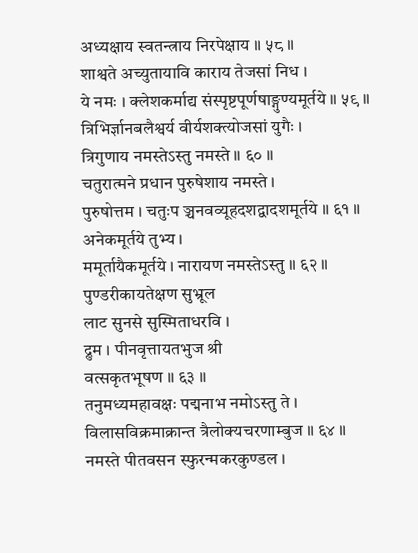अध्यक्षाय स्वतन्त्राय निरपेक्षाय ॥ ५८ ॥
शाश्वते अच्युतायावि काराय तेजसां निध ।
ये नमः । क्लेशकर्माद्य संस्पृष्टपूर्णषाङ्गुण्यमूर्तये ॥ ५९ ॥
त्रिभिर्ज्ञानबलैश्वर्य वीर्यशक्त्योजसां युगैः ।
त्रिगुणाय नमस्तेऽस्तु नमस्ते ॥ ६० ॥
चतुरात्मने प्रधान पुरुषेशाय नमस्ते ।
पुरुषोत्तम । चतुःप ञ्चनवव्यूहदशद्वादशमूर्तये ॥ ६१ ॥
अनेकमूर्तये तुभ्य ।
ममूर्तायैकमूर्तये । नारायण नमस्तेऽस्तु ॥ ६२ ॥
पुण्डरीकायतेक्षण सुभ्रूल
लाट सुनसे सुस्मिताधरवि ।
द्रुम । पीनवृत्तायतभुज श्री
वत्सकृतभूषण ॥ ६३ ॥
तनुमध्यमहावक्षः पद्मनाभ नमोऽस्तु ते ।
विलासविक्रमाक्रान्त त्रैलोक्यचरणाम्बुज ॥ ६४ ॥
नमस्ते पीतवसन स्फुरन्मकरकुण्डल ।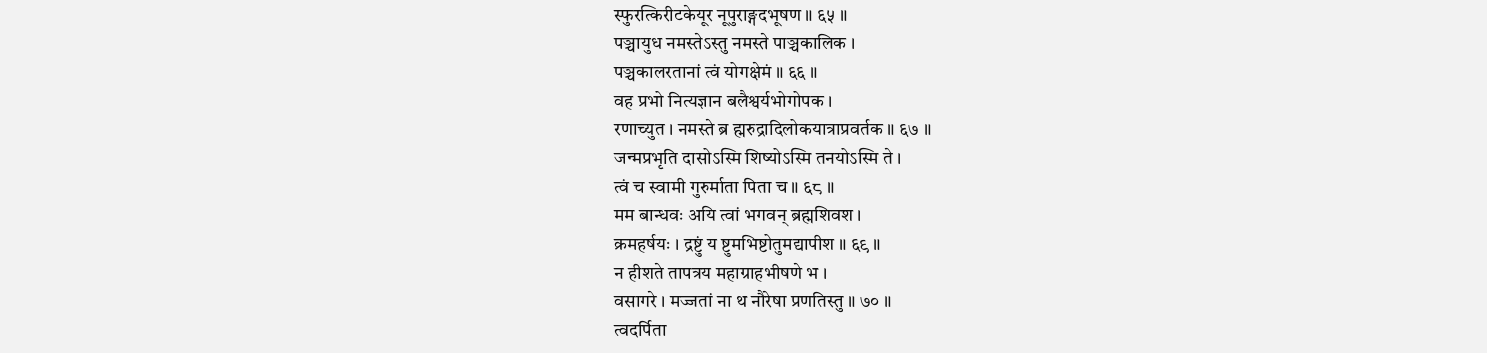स्फुरत्किरीटकेयूर नूपुराङ्गदभूषण ॥ ६५ ॥
पञ्चायुध नमस्तेऽस्तु नमस्ते पाञ्चकालिक ।
पञ्चकालरतानां त्वं योगक्षेमं ॥ ६६ ॥
वह प्रभो नित्यज्ञान बलैश्वर्यभोगोपक ।
रणाच्युत । नमस्ते ब्र ह्मरुद्रादिलोकयात्राप्रवर्तक ॥ ६७ ॥
जन्मप्रभृति दासोऽस्मि शिष्योऽस्मि तनयोऽस्मि ते ।
त्वं च स्वामी गुरुर्माता पिता च ॥ ६८ ॥
मम बान्धवः अयि त्वां भगवन् ब्रह्मशिवश ।
क्रमहर्षयः । द्रष्टुं य ष्टुमभिष्टोतुमद्यापीश ॥ ६९ ॥
न हीशते तापत्रय महाग्राहभीषणे भ ।
वसागरे । मज्जतां ना थ नौरेषा प्रणतिस्तु ॥ ७० ॥
त्वदर्पिता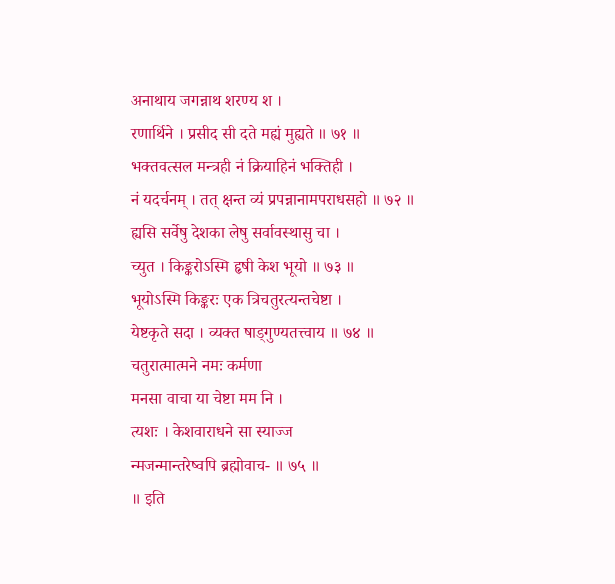अनाथाय जगन्नाथ शरण्य श ।
रणार्थिने । प्रसीद सी दते मह्यं मुह्यते ॥ ७१ ॥
भक्तवत्सल मन्त्रही नं क्रियाहिनं भक्तिही ।
नं यदर्चनम् । तत् क्षन्त व्यं प्रपन्नानामपराधसहो ॥ ७२ ॥
ह्यसि सर्वेषु देशका लेषु सर्वावस्थासु चा ।
च्युत । किङ्करोऽस्मि हृषी केश भूयो ॥ ७३ ॥
भूयोऽस्मि किङ्करः एक त्रिचतुरत्यन्तचेष्टा ।
येष्टकृते सदा । व्यक्त षाड्गुण्यतत्त्वाय ॥ ७४ ॥
चतुरात्मात्मने नमः कर्मणा
मनसा वाचा या चेष्टा मम नि ।
त्यशः । केशवाराधने सा स्याज्ज
न्मजन्मान्तरेष्वपि ब्रह्मोवाच- ॥ ७५ ॥
॥ इति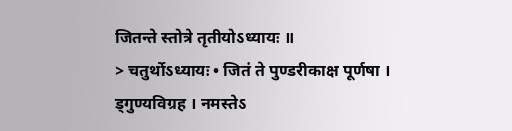जितन्ते स्तोत्रे तृतीयोऽध्यायः ॥
> चतुर्थोऽध्यायः • जितं ते पुण्डरीकाक्ष पूर्णषा ।
ड्गुण्यविग्रह । नमस्तेऽ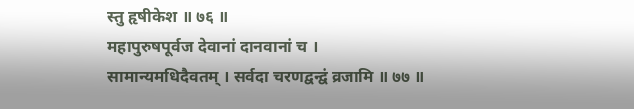स्तु हृषीकेश ॥ ७६ ॥
महापुरुषपूर्वज देवानां दानवानां च ।
सामान्यमधिदैवतम् । सर्वदा चरणद्वन्द्वं व्रजामि ॥ ७७ ॥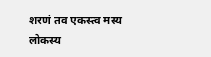शरणं तव एकस्त्व मस्य लोकस्य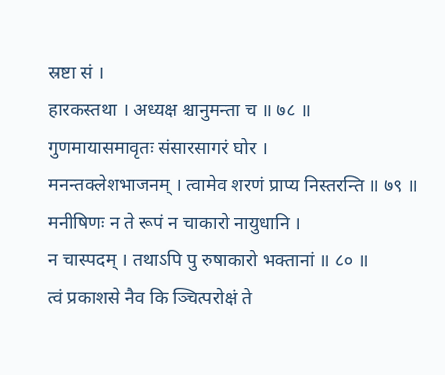स्रष्टा सं ।
हारकस्तथा । अध्यक्ष श्चानुमन्ता च ॥ ७८ ॥
गुणमायासमावृतः संसारसागरं घोर ।
मनन्तक्लेशभाजनम् । त्वामेव शरणं प्राप्य निस्तरन्ति ॥ ७९ ॥
मनीषिणः न ते रूपं न चाकारो नायुधानि ।
न चास्पदम् । तथाऽपि पु रुषाकारो भक्तानां ॥ ८० ॥
त्वं प्रकाशसे नैव कि ञ्चित्परोक्षं ते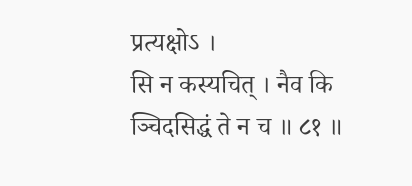प्रत्यक्षोऽ ।
सि न कस्यचित् । नैव कि ञ्चिदसिद्धं ते न च ॥ ८१ ॥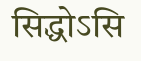सिद्धोऽसि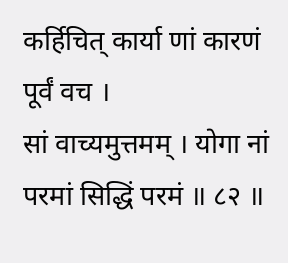कर्हिचित् कार्या णां कारणं पूर्वं वच ।
सां वाच्यमुत्तमम् । योगा नां परमां सिद्धिं परमं ॥ ८२ ॥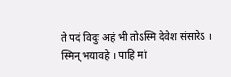ते पदं विदुः अहं भी तोऽस्मि देवेश संसारेऽ ।
स्मिन् भयावहे । पाहि मां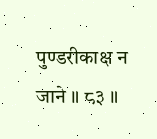पुण्डरीकाक्ष न जाने ॥ ८३ ॥